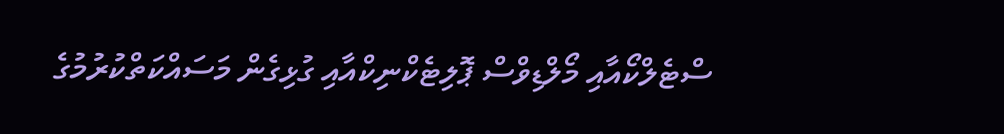ސްޓެލްކޯއާއި މޯލްޑިވްސް ޕޮލިޓެކްނިކްއާއި ގުޅިގެން މަސައްކަތްކުރުމުގެ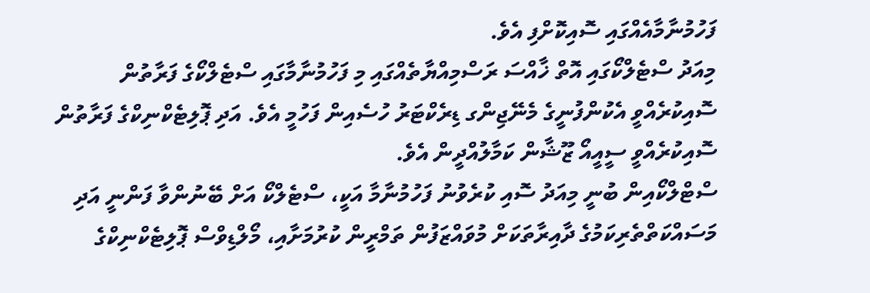ފަހުމުނާމާއެއްގައި ސޮއިކޮށްފި އެވެ.
މިއަދު ސްޓެލްކޯގައި އޮތް ޚާއްސަ ރަސްމިއްޔާތެއްގައި މި ފަހުމުނާމާގައި ސްޓެލްކޯގެ ފަރާތުން ސޮއިކުރެއްވީ އެކުންފުނީގެ މެނޭޖިންގ ޑިރެކްޓަރު ހުސެއިން ފަހުމީ އެވެ. އަދި ޕޮލިޓެކްނިކްގެ ފަރާތުން ސޮއިކުރެއްވީ ސީއީއޯ ޒޫޝާން ކަމާލުއްދީން އެވެ.
ސްޓްލްކޯއިން ބުނީ މިއަދު ސޮއި ކުރެވުނު ފަހުމުނާމާ އަކީ، ސްޓެލްކޯ އަށް ބޭނުންވާ ފަންނީ އަދި މަސައްކަތްތެރިކަމުގެ ދާއިރާތަކަށް މުވައްޒަފުން ތަމްރީން ކުރުމަށާއި، މޯލްޑިވްސް ޕޮލިޓެކްނިކްގެ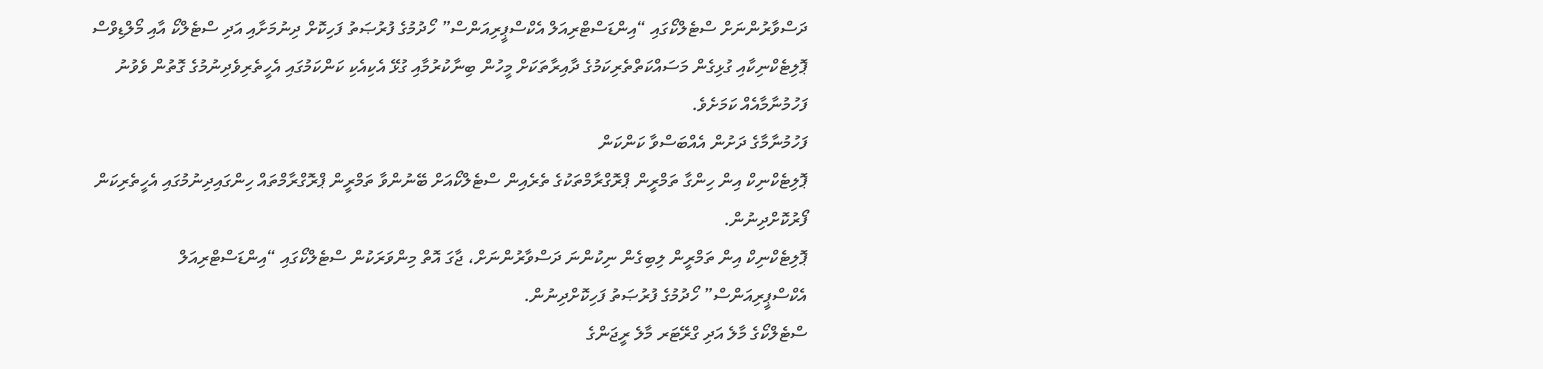ދަސްވާރުންނަށް ސްޓެލްކޯގައި “އިންޑަސްޓްރިއަލް އެކްސްޕީރިއަންސް” ހޯދުމުގެ ފުރުޞަތު ފަހިކޮށް ދިނުމަށާއި އަދި ސްޓެލްކޯ އާއި މޯލްޑިވްސް ޕޮލިޓެކްނިކާއި ގުޅިގެން މަސައްކަތްތެރިކަމުގެ ދާއިރާތަކަށް މީހުން ބިނާކުރުމާއި ގުޅޭ އެކިއެކި ކަންކަމުގައި އެހީތެރިވެދިނުމުގެ ގޮތުން ވެވުނު ފަހުމުނާމާއެއް ކަމަށެވެ.
ފަހުމުނާމާގެ ދަށުން އެއްބަސްވާ ކަންކަން
ޕޮލިޓެކްނިކް އިން ހިންގާ ތަމްރީން ޕްރޮގްރާމްތަކުގެ ތެރެއިން ސްޓެލްކޯއަށް ބޭނުންވާ ތަމްރީން ޕްރޮގްރާމްތައް ހިންގައިދިނުމުގައި އެހީތެރިކަން ފޯރުކޮށްދިނުން.
ޕޮލިޓެކްނިކް އިން ތަމްރީން ލިބިގެން ނިކުންނަ ދަސްވާރުންނަށް، ޖާގަ އޮތް މިންވަރަކުން ސްޓެލްކޯގައި “އިންޑަސްޓްރިއަލް އެކްސްޕީރިއަންސް” ހޯދުމުގެ ފުރުޞަތު ފަހިކޮށްދިނުން.
ސްޓެލްކޯގެ މާލެ އަދި ގްރޭޓަރ މާލެ ރީޖަންގެ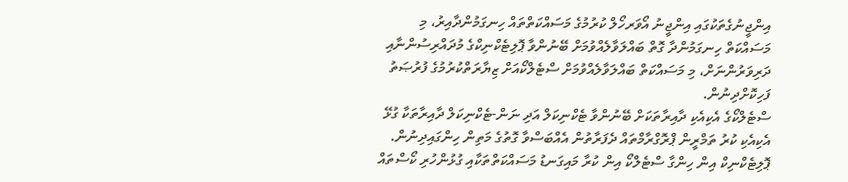އިންޖީނުގެތަކުގައި އިންޖީނު އޯވަރހޯލް ކުރުމުގެ މަސައްކަތްތައް ހިނގަމުންދާއިރު، މި މަސައްކަތް ހިނގަމުންދާ ގޮތް ބައްލަވާލެއްވުމަށް ބޭނުންވާ ޕޮލިޓެކްނިކްގެ މުދައްރިސުންނާއި ދަރިވަރުންނަށް، މި މަސައްކަތް ބައްލަވާލެއްވުމަށް ސްޓެލްކޯއަށް ޒިޔާރަތްކުރުމުގެ ފުރުޞަތު ފަހިކޮށްދިނުން.
ސްޓެލްކޯގެ އެކިއެކި ދާއިރާތަކަށް ބޭނުންވާ ޓެކްނިކަލް އަދި ނަން-ޓެކްނިކަލް ދާއިރާތަކާ ގުޅޭ އެކިއެކި ކުރު ތަމްރީން ޕްރޮގްރާމްތައް ދެފަރާތުން އެއްބަސްވާ ގޮތުގެ މަތިން ހިންގައިދިނުން.
ޕޮލިޓެކްނިކް އިން ހިންގާ ސްޓެލްކޯ އިން ކުރާ މައިގަނޑު މަސައްކަތްތަކާއި ގުޅުންހުރި ކޯސްތައް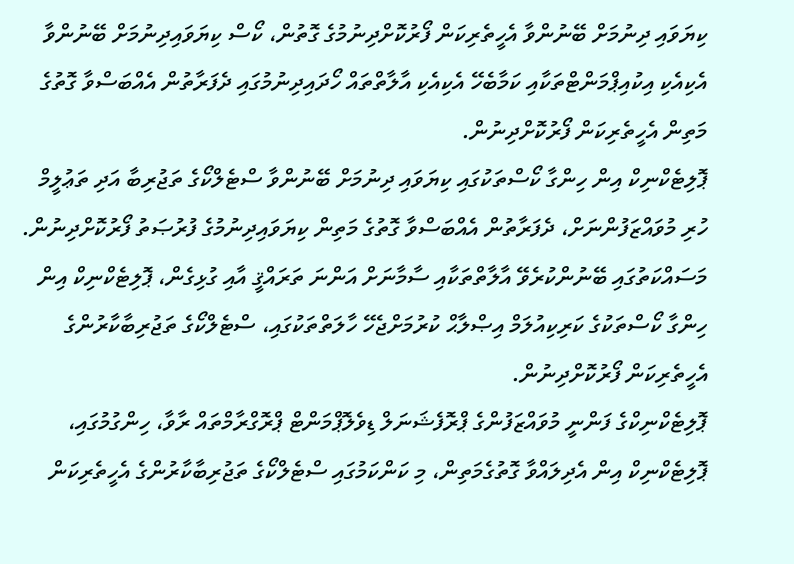ކިޔަވައި ދިނުމަށް ބޭނުންވާ އެހީތެރިކަން ފޯރުކޮށްދިނުމުގެ ގޮތުން، ކޯސް ކިޔަވައިދިނުމަށް ބޭނުންވާ އެކިއެކި އިކުއިޕްމަންޓްތަކާއި ކަމާބެހޭ އެކިއެކި އާލާތްތައް ހޯދައިދިނުމުގައި ދެފަރާތުން އެއްބަސްވާ ގޮތުގެ މަތިން އެހީތެރިކަން ފޯރުކޮށްދިނުން.
ޕޮލިޓެކްނިކް އިން ހިންގާ ކޯސްތަކުގައި ކިޔަވައި ދިނުމަށް ބޭނުންވާ ސްޓެލްކޯގެ ތަޖުރިބާ އަދި ތަޢުލީމް ހުރި މުވައްޒަފުންނަށް، ދެފަރާތުން އެއްބަސްވާ ގޮތުގެ މަތިން ކިޔަވައިދިނުމުގެ ފުރުޞަތު ފޯރުކޮށްދިނުން.
މަސައްކަތުގައި ބޭނުންކުރެވޭ އާލާތްތަކާއި ސާމާނަށް އަންނަ ތަރައްޤީ އާއި ގުޅިގެން، ޕޮލިޓެކްނިކް އިން ހިންގާ ކޯސްތަކުގެ ކަރިކިއުލަމް އިޞްލާޙް ކުރުމަށްޖެހޭ ހާލަތްތަކުގައި، ސްޓެލްކޯގެ ތަޖުރިބާކާރުންގެ އެހީތެރިކަން ފޯރުކޮށްދިނުން.
ޕޮލިޓެކްނިކްގެ ފަންނީ މުވައްޒަފުންގެ ޕްރޮފެޝަނަލް ޑިވެލޮޕްމަންޓް ޕްރޮގްރާމްތައް ރާވާ، ހިންގުމުގައި، ޕޮލިޓެކްނިކް އިން އެދިލައްވާ ގޮތުގެމަތިން، މި ކަންކަމުގައި ސްޓެލްކޯގެ ތަޖުރިބާކާރުންގެ އެހީތެރިކަން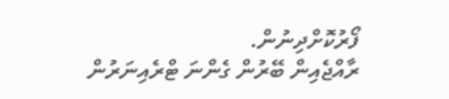ފޯރުކޮށްދިނުން.
ރާއްޖެއިން ބޭރުން ގެންނަ ޓްރެއިނަރުން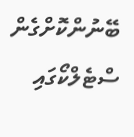ބޭނުންކޮށްގެން ސްޓެލްކޯގައި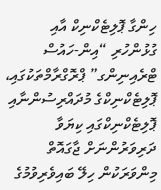ހިންގާ ޕޮލިޓެކްނިކް އާއި ގުޅުންހުރި “އިން-ހައުސް ޓްރެއިނިންގ” ޕްރޮގްރާމްތަކުގައި، ޕޮލިޓެކްނިކްގެ މުދައްރިސުންނާއި ޕޮލިޓެކްނިކްގައި ކިޔަވާ ދަރިވަރުންނަށް ޖާގައޮތް މިންވަރަކުން ހިލޭ ބައިވެރިވުމުގެ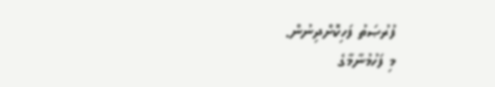ފުރުޞަތު ފަހިކޮށްދިނުން.
މި ފަހުމުނާމާގެ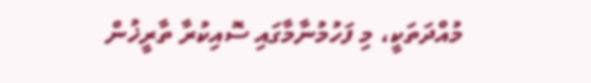މުއްދަތަކީ، މި ފަހުމުނާމާގައި ސޮއިކުރާ ތާރީޚުން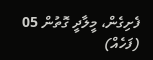ފެށިގެން، މީލާދީ ގޮތުން 05 (ފަހެއް)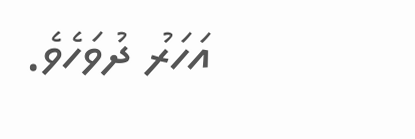އަހަރު ދުވަހެވެ.